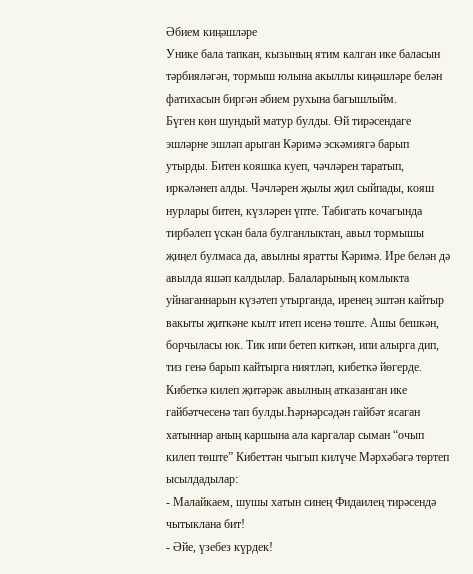Әбием киңәшләре
Унике бала тапкан, кызының ятим калган ике баласын тәрбияләгән, тормыш юлына акыллы киңәшләре белән фатихасын биргән әбием рухына багышлыйм.
Бүген көн шундый матур булды. Өй тирәсендаге эшләрне эшләп арыган Кәримә эскәмиягә барып утырды. Битен кояшка куеп, чәчләрен таратып, иркәләнеп алды. Чәчләрен җылы җил сыйпады, кояш нурлары битен, күзләрен үпте. Табигать кочагында тирбәлеп үскән бала булганлыктан, авыл тормышы җиңел булмаса да, авылны яратты Кәримә. Ире белән дә авылда яшәп калдылар. Балаларының комлыкта уйнаганнарын күзәтеп утырганда, иренең эштән кайтыр вакыты җиткәне кылт итеп исенә төште. Ашы бешкән, борчыласы юк. Тик ипи бетеп киткән, ипи алырга дип, тиз генә барып кайтырга ниятләп, кибеткә йөгерде. Кибеткә килеп җитәрәк авылның атказанган ике гайбәтчесенә тап булды.Һәрнәрсәдән гайбәт ясаган хатыннар аның каршына ала каргалар сыман “очып килеп төште” Кибеттән чыгып килүче Мәрхәбәгә төртеп ысылдадылар:
- Малайкаем, шушы хатын синең Фидаилең тирәсендә чытыклана бит!
- Әйе, үзебез күрдек!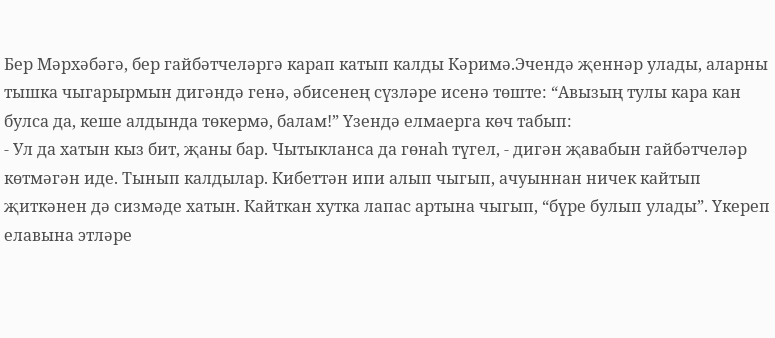Бер Мәрхәбәгә, бер гайбәтчеләргә карап катып калды Кәримә.Эчендә җеннәр улады, аларны тышка чыгарырмын дигәндә генә, әбисенең сүзләре исенә төште: “Авызың тулы кара кан булса да, кеше алдында төкермә, балам!” Үзендә елмаерга көч табып:
- Ул да хатын кыз бит, җаны бар. Чытыкланса да гөнаһ түгел, - дигән җавабын гайбәтчеләр көтмәгән иде. Тынып калдылар. Кибеттән ипи алып чыгып, ачуыннан ничек кайтып җиткәнен дә сизмәде хатын. Кайткан хутка лапас артына чыгып, “бүре булып улады”. Үкереп елавына этләре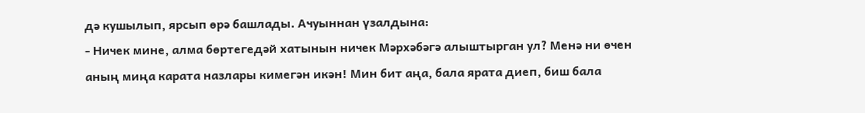дә кушылып, ярсып өрә башлады. Ачуыннан үзалдына:
- Ничек мине, алма бөртегедәй хатынын ничек Мәрхәбәгә алыштырган ул? Менә ни өчен аның миңа карата назлары кимегән икән! Мин бит аңа, бала ярата диеп, биш бала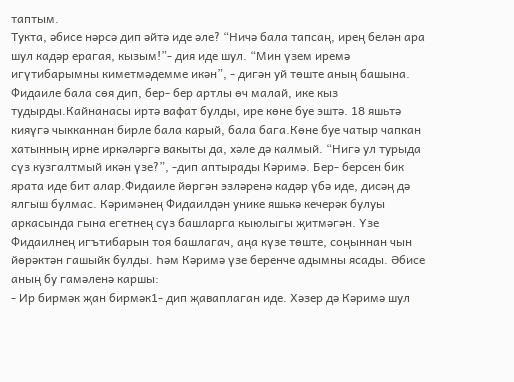таптым.
Тукта, әбисе нәрсә дип әйтә иде әле? “Ничә бала тапсаң, ирең белән ара шул кадәр ерагая, кызым!”- дия иде шул. “Мин үзем иремә игүтибарымны киметмәдемме икән”, - дигән уй төште аның башына. Фидаиле бала сөя дип, бер- бер артлы өч малай, ике кыз тудырды.Кайнанасы иртә вафат булды, ире көне буе эштә. 18 яшьтә кияүгә чыкканнан бирле бала карый, бала бага.Көне буе чатыр чапкан хатынның ирне иркәләргә вакыты да, хәле дә калмый. “Нигә ул турыда сүз кузгалтмый икән үзе?”, -дип аптырады Кәримә. Бер- берсен бик ярата иде бит алар.Фидаиле йөргән эзләренә кадәр үбә иде, дисәң дә ялгыш булмас. Кәримәнең Фидаилдән унике яшькә кечерәк булуы аркасында гына егетнең сүз башларга кыюлыгы җитмәгән. Үзе Фидаилнең игътибарын тоя башлагач, аңа күзе төште, соңыннан чын йөрәктән гашыйк булды. Һәм Кәримә үзе беренче адымны ясады. Әбисе аның бу гамәленә каршы:
- Ир бирмәк җан бирмәк1- дип җаваплаган иде. Хәзер дә Кәримә шул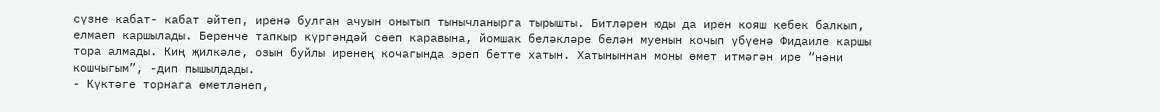сүзне кабат- кабат әйтеп, иренә булган ачуын онытып тынычланырга тырышты. Битләрен юды да ирен кояш кебек балкып, елмаеп каршылады. Беренче тапкыр күргәндәй сөеп каравына, йомшак беләкләре белән муенын кочып үбүенә Фидаиле каршы тора алмады. Киң җилкәле, озын буйлы иренең кочагында эреп бетте хатын. Хатыныннан моны өмет итмәгән ире “нәни кошчыгым”, -дип пышылдады.
- Күктәге торнага өметләнеп,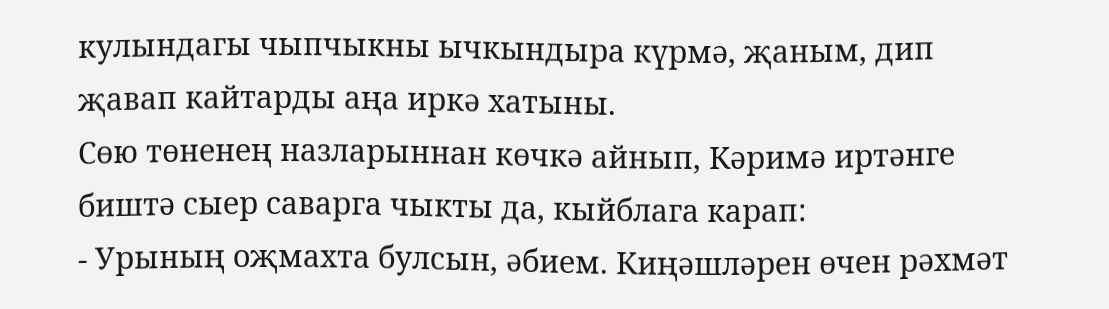кулындагы чыпчыкны ычкындыра күрмә, җаным, дип җавап кайтарды аңа иркә хатыны.
Сөю төненең назларыннан көчкә айнып, Кәримә иртәнге биштә сыер саварга чыкты да, кыйблага карап:
- Урының оҗмахта булсын, әбием. Киңәшләрен өчен рәхмәт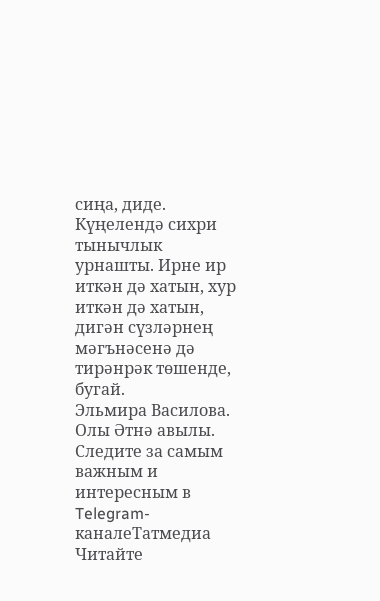сиңа, диде. Күңелендә сихри тынычлык урнашты. Ирне ир иткән дә хатын, хур иткән дә хатын, дигән сүзләрнең мәгънәсенә дә тирәнрәк төшенде, бугай.
Эльмира Василова.
Олы Әтнә авылы.
Следите за самым важным и интересным в Telegram-каналеТатмедиа
Читайте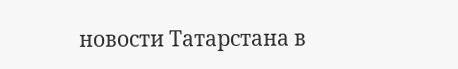новости Татарстана в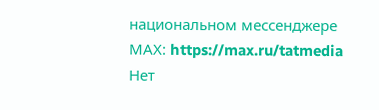национальном мессенджере MАХ: https://max.ru/tatmedia
Нет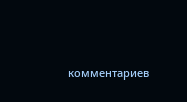комментариев